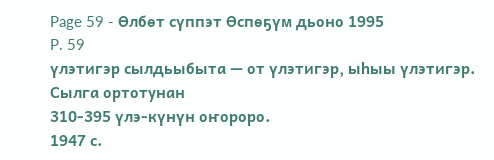Page 59 - Өлбөт сүппэт Өспөҕүм дьоно 1995
P. 59
үлэтигэр сылдьыбыта — от үлэтигэр, ыһыы үлэтигэр. Сылга ортотунан
310-395 үлэ-күнүн оҥороро.
1947 с.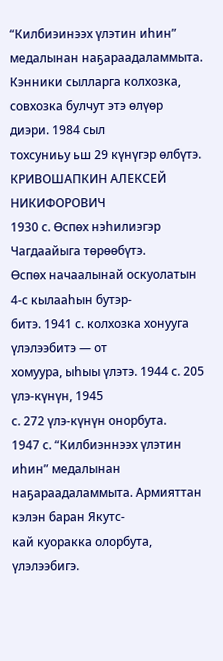“Килбиэинээх үлэтин иһин” медалынан наҕараадаламмыта.
Кэнники сылларга колхозка, совхозка булчут этэ өлүөр диэри. 1984 сыл
тохсуниьу ьш 29 күнүгэр өлбүтэ.
КРИВОШАПКИН АЛЕКСЕЙ НИКИФОРОВИЧ
1930 с. Өспөх нэһилиэгэр Чагдаайыга төрөөбүтэ.
Өспөх начаалынай оскуолатын 4-с кылааһын бутэр-
битэ. 1941 с. колхозка хонууга үлэлээбитэ — от
хомуура, ыһыы үлэтэ. 1944 с. 205 үлэ-күнүн, 1945
с. 272 үлэ-күнүн онорбута.
1947 с. “Килбиэннээх үлэтин иһин” медалынан
наҕараадаламмыта. Армияттан кэлэн баран Якутс-
кай куоракка олорбута, үлэлээбигэ.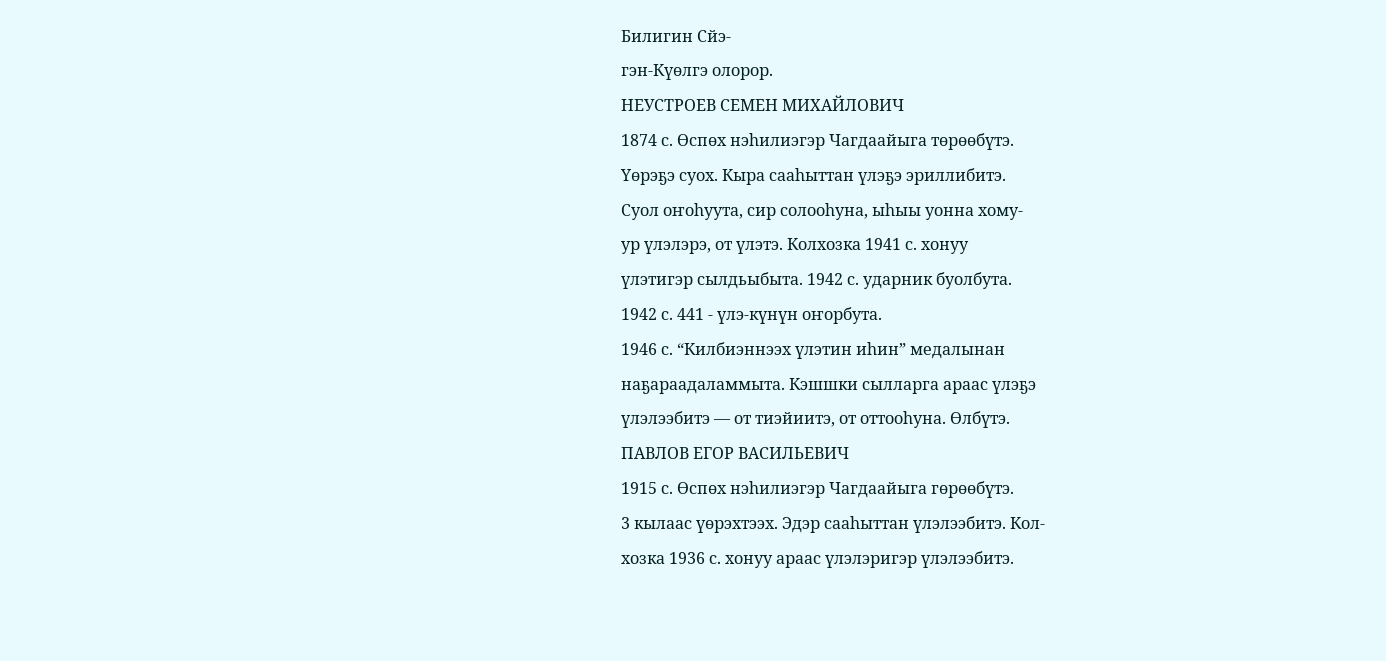Билигин Сйэ-
гэн-Күөлгэ олорор.
НЕУСТРОЕВ СЕМЕН МИХАЙЛОВИЧ
1874 с. Өспөх нэһилиэгэр Чагдаайыга төрөөбүтэ.
Үөрэҕэ суох. Кыра сааһыттан үлэҕэ эриллибитэ.
Суол оҥоһуута, сир солооһуна, ыһыы уонна хому-
ур үлэлэрэ, от үлэтэ. Колхозка 1941 с. хонуу
үлэтигэр сылдьыбыта. 1942 с. ударник буолбута.
1942 с. 441 - үлэ-күнүн оҥорбута.
1946 с. “Килбиэннээх үлэтин иһин” медалынан
наҕараадаламмыта. Кэшшки сылларга араас үлэҕэ
үлэлээбитэ — от тиэйиитэ, от оттооһуна. Өлбүтэ.
ПАВЛОВ ЕГОР ВАСИЛЬЕВИЧ
1915 с. Өспөх нэһилиэгэр Чагдаайыга гөрөөбүтэ.
3 кылаас үөрэхтээх. Эдэр сааһыттан үлэлээбитэ. Кол-
хозка 1936 с. хонуу араас үлэлэригэр үлэлээбитэ.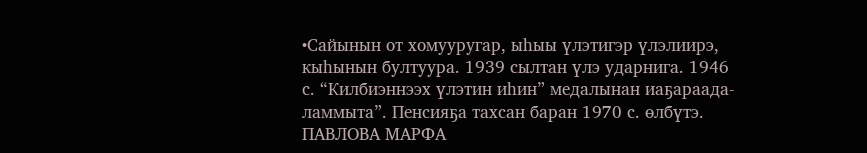•Сайынын от хомууругар, ыһыы үлэтигэр үлэлиирэ,
кыһынын бултуура. 1939 сылтан үлэ ударнига. 1946
с. “Килбиэннээх үлэтин иһин” медалынан иаҕараада-
ламмыта”. Пенсияҕа тахсан баран 1970 с. өлбүтэ.
ПАВЛОВА МАРФА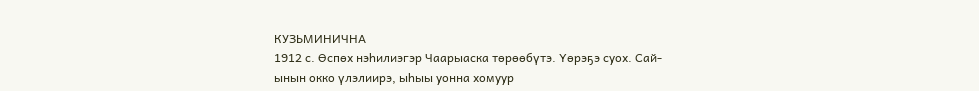КУЗЬМИНИЧНА
1912 с. Өспөх нэһилиэгэр Чаарыаска төрөөбүтэ. Үөрэҕэ суох. Сай-
ынын окко үлэлиирэ, ыһыы уонна хомуур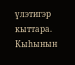үлэтигэр кыттара. Кыһынын